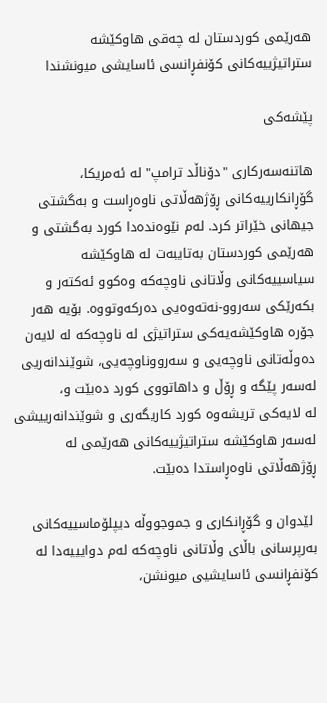هه‌رێمی كوردستان له‌ چه‌قی هاوكێشه‌ ستراتیژییه‌كانی كۆنفڕانسی ئاسایشی میونشندا

پێشه‌كی

هاتنه‌سه‌ركاری "دۆناڵد ترامپ" له‌ ئه‌مریكا، گۆڕانكارییه‌كانی ڕۆژهه‌ڵاتی ناوه‌ڕاست و به‌گشتی جیهانی خێراتر كرد. له‌م نێوه‌نده‌دا كورد به‌گشتی و هه‌رێمی كوردستان به‌تایبه‌ت له‌ هاوكێشه‌ سیاسییه‌كانی وڵاتانی ناوچه‌كه‌ وه‌كوو ئه‌كته‌ر و بكه‌رێكی سه‌روو-نه‌ته‌وه‌یی ده‌ركه‌وتووه‌. بۆیه‌ هه‌ر جۆره‌ هاوكێشه‌یه‌كی ستراتیژی له‌ ناوچه‌كه‌ له ‌لایه‌ن ده‌وڵه‌تانی ناوچه‌یی و سه‌رووناوچه‌یی، شوێندانه‌ریی له‌سه‌ر پێگه‌ و ڕۆڵ و داهاتووی كورد ده‌بێت و، له ‌لایه‌كی تریشه‌وه‌ كورد كاریگه‌ری و شوێندانه‌رییشی له‌سه‌ر هاوكێشه ستراتیژییه‌كانی‌ هه‌رێمی له‌ ڕۆژهه‌ڵاتی ناوه‌ڕاستدا ده‌بێت.

 لێدوان و گۆڕانكاری و جموجووڵه‌ دیپلۆماسییه‌كانی به‌رپرسانی باڵای وڵاتانی ناوچه‌كه‌ له‌م دوایییه‌دا له‌ كۆنفڕانسی ئاسایشیی میونشن،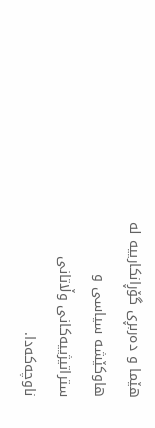هێما و ده‌ربڕی گۆڕانكارییه‌ له‌‌ هاوكێشه‌‌ سیاسی و ستراتیژییه‌كانی وڵاتانی ناوچه‌كه‌دا‌.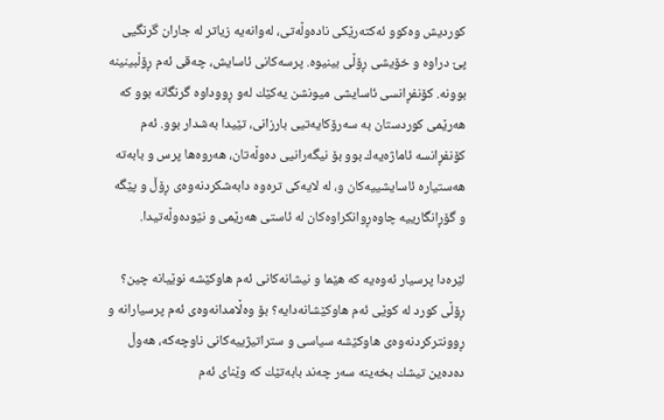كوردیش وه‌كوو ئه‌كته‌رێكی ناده‌وڵه‌تی، له‌وانه‌یه‌ زیاتر له ‌جاران گرنگیی پێ دراوه‌ و خۆیشی ڕۆڵی بینیوه‌. پرسه‌كانی ئاسایش، چه‌قی ئه‌م ڕۆڵبینینه‌ بوونه‌. كۆنفڕانسی ئاسایشی میونشن یه‌كێك له‌و ڕووداوه‌ گرنگانه‌ بوو كه‌ هه‌رێمی كوردستان به‌ سه‌رۆكایه‌تیی بارزانی، تێیدا به‌شدار بوو. ئه‌م كۆنفڕانسه‌ ئاماژه‌یه‌ك بوو بۆ نیگه‌رانیی ده‌وڵه‌تان، هه‌روه‌ها پرس و بابه‌ته‌ هه‌ستیاره‌ ئاسایشییه‌كان و، له ‌لایه‌كی تره‌وه‌ دابه‌شكردنه‌وه‌ی ڕۆڵ و پێگه‌ و گۆڕانگارییه‌ چاوه‌ڕوانكراوه‌كان له‌ ئاستی هه‌رێمی و نێوده‌وڵه‌تیدا.

لێره‌دا پرسیار ئه‌وه‌یه‌ كه‌ هێما و نیشانه‌كانی ئه‌م هاوكێشه‌ نوێیانه‌ چین؟ ڕۆڵی كورد له‌ كوێی ئه‌م هاوكێشانه‌دایه‌؟ بۆ وه‌ڵامدانه‌وه‌ی ئه‌م پرسیارانه‌ و ڕوونتركردنه‌وه‌ی هاوكێشه‌ سیاسی و ستراتیژییه‌كانی ناوچه‌كه،‌ هه‌وڵ ده‌ده‌ین تیشك بخه‌ینه‌ سه‌ر چه‌ند بابه‌تێك كه‌ وێنای ئه‌م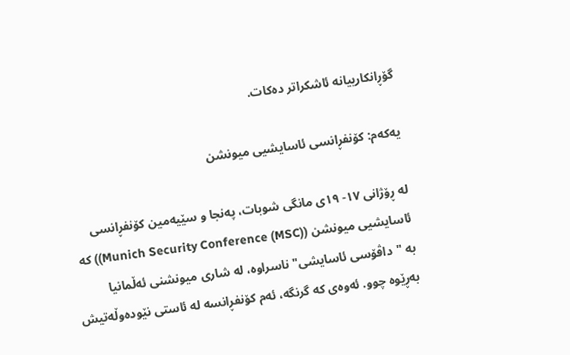گۆڕانكارییانه‌ ئاشكراتر ده‌كات.

یه‌كه‌م: كۆنفڕانسی ئاسایشیی میونشن

لە ڕۆژانی ١٧- ١٩ی مانگی شوبات، په‌نجا و سێیه‌مین كۆنفڕانسی ئاسایشیی میونشن (Munich Security Conference (MSC))) كه‌ به‌ "داڤۆسی ئاسایشی" ناسراوه،‌ له‌ شاری میونشنی ئه‌ڵمانیا به‌ڕێوه‌ چوو. ئه‌وه‌ی كه‌ گرنگه،‌ ئه‌م كۆنفڕانسه‌ له‌ ئاستی نێوده‌وڵه‌تیش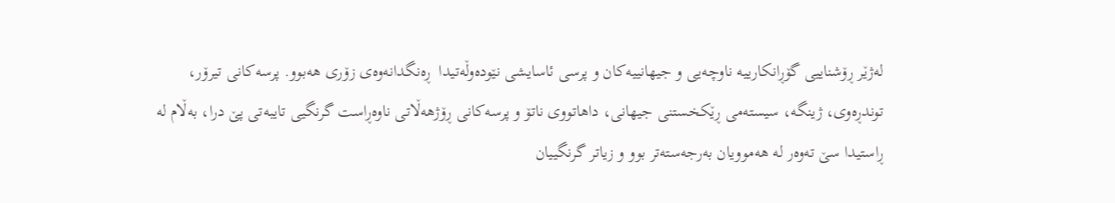له‌ژێر ڕۆشناییی گۆڕانكارییه‌ ناوچه‌یی و جیهانییه‌كان و پرسی ئاسایشی نێوده‌وڵه‌تیدا  ڕه‌نگدانه‌وه‌ی زۆری هه‌بوو. پرسه‌كانی تیرۆر، توندڕه‌وی، ژینگه‌، سیسته‌می ڕێكخستنی جیهانی، داهاتووی ناتۆ و پرسه‌كانی ڕۆژهه‌ڵاتی ناوه‌ڕاست گرنگیی تایبه‌تی پێ درا، به‌ڵام له‌ ڕاستیدا سێ ته‌وه‌ر له‌ هه‌موویان به‌رجه‌سته‌تر بوو و زیاتر گرنگییان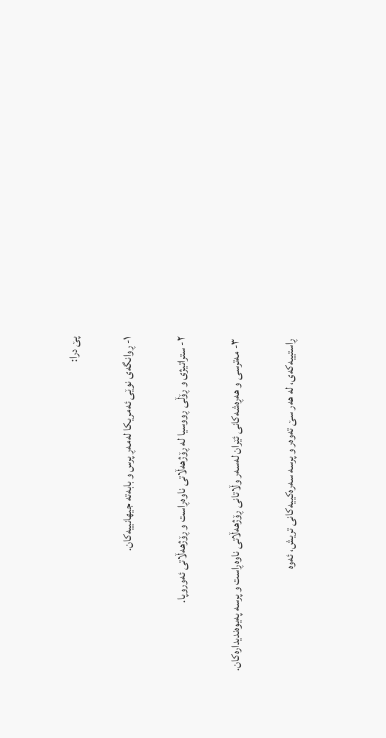پێ درا:

١- ڕوانگه‌ی نوێی ئه‌مریكا له‌مه‌ڕ پرس و بابه‌ته‌ جیهانییه‌كان.

٢- ستراتیژی و ڕۆڵی ڕووسیا له‌ ڕۆژهه‌ڵاتی ناوه‌ڕاست و ڕۆژهه‌ڵاتی ئه‌وروپا.

 ٣- مه‌ترسی و هه‌ڕه‌شه‌كانی ئێران له‌سه‌ر وڵاتانی ڕۆژهه‌ڵاتی ناوه‌ڕاست و پرسه‌ په‌یوه‌ندیداره‌كان.

 ڕاستییه‌كه‌ی، له‌ هه‌ر سێ ته‌وه‌ر و پرسه‌ سه‌ره‌كییه‌كانی تریش، ئه‌وه‌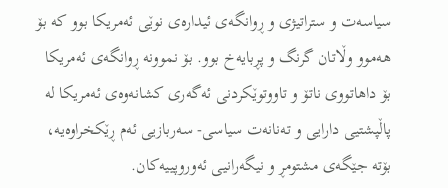سیاسه‌ت و ستراتیژی و ڕوانگه‌ی ئیداره‌ی نوێی ئه‌مریكا بوو كه‌ بۆ هه‌موو وڵاتان گرنگ و پڕبایه‌خ بوو. بۆ نموونه‌ ڕوانگه‌ی ئه‌مریكا بۆ داهاتووی ناتۆ و تاووتوێكردنی ئه‌گه‌ری كشانه‌وه‌ی ئه‌مریكا له‌ پاڵپشتیی دارایی و ته‌نانه‌ت سیاسی- سه‌ربازیی ئه‌م ڕێكخراوه‌یه،‌ بۆته‌ جێگه‌ی مشتومڕ و نیگه‌رانیی ئه‌وروپییه‌كان.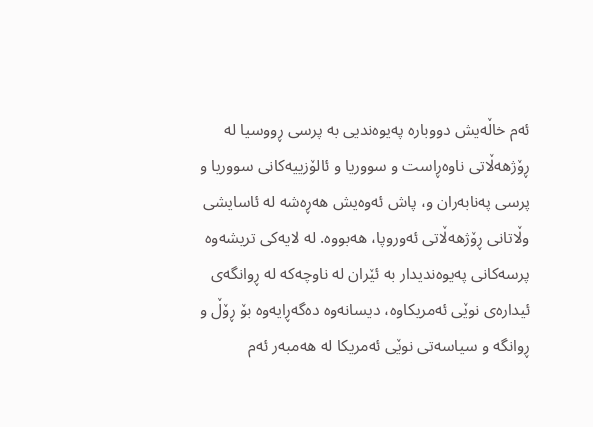ئه‌م خاڵه‌یش دووباره‌ په‌یوه‌ندیی به‌ پرسی ڕووسیا له‌ ڕۆژهه‌ڵاتی ناوه‌ڕاست و سووریا و ئالۆزییه‌كانی سووریا و پرسی په‌نابه‌ران و، پاش ئه‌وه‌یش هه‌ڕه‌شه‌ له‌ ئاسایشی وڵاتانی ڕۆژهه‌ڵاتی ئه‌وروپا، هه‌بووه‌. له ‌لایه‌كی تریشه‌وه‌ پرسه‌كانی په‌یوه‌ندیدار به‌ ئێران له ناوچه‌كه‌ له‌‌ ڕوانگه‌ی ئیداره‌ی نوێی ئه‌مریكاوه،‌ دیسانه‌وه‌ ده‌گه‌ڕایه‌وه‌ بۆ ڕۆڵ و ڕوانگه‌ و سیاسه‌تی نوێی ئه‌مریكا له ‌هه‌مبه‌ر ئه‌م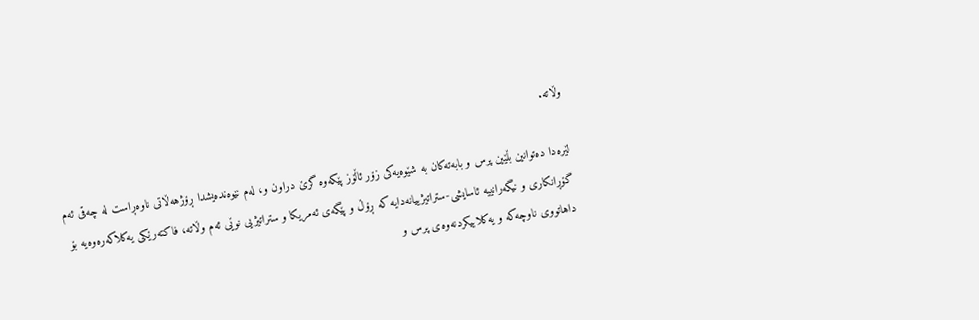وڵاته‌.

لێره‌دا ده‌توانین بڵێین پرس و بابه‌ته‌كان به‌ شێوه‌یه‌كی زۆر ئاڵۆز پێكه‌وه‌ گرێ دراون و، له‌م نێوه‌نده‌یشدا ڕۆژهه‌ڵاتی ناوه‌ڕاست له‌ چه‌قی ئه‌م گۆڕانكاری و نیگه‌رانییه‌ ئاسایشی-ستراتیژییانه‌دایه‌ كه‌ ڕۆڵ و پێگه‌ی ئه‌مریكا و ستراتیژیی نوێی ئه‌م وڵاته،‌ فاكته‌رێكی یه‌كلاكه‌ره‌وه‌یه‌ بۆ داهاتووی ناوچه‌كه‌ و یه‌كلاییكردنه‌وه‌ی پرس و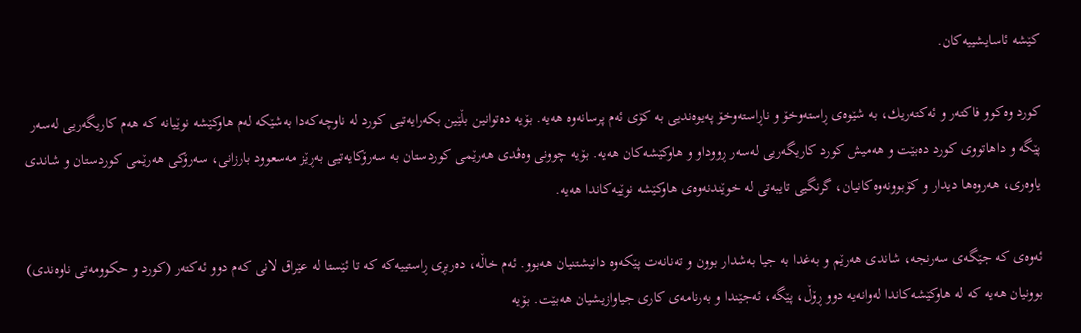كێشه‌ ئاسایشییه‌كان.

كورد وه‌كوو فاكته‌ر و ئه‌كته‌ریك، به‌ شێوه‌ی ڕاسته‌وخۆ و ناڕاسته‌وخۆ په‌یوه‌ندیی به‌ كۆی ئه‌م پرسانه‌وه‌ هه‌یه‌. بۆیه‌ ده‌توانین بڵێین بكه‌رایه‌تیی كورد له‌ ناوچه‌كه‌دا به‌شێكه‌ له‌‌م هاوكێشه‌ نوێیانه‌ كه‌ هه‌م كاریگه‌ریی له‌سه‌ر پێگه‌ و داهاتووی كورد ده‌بێت و هه‌میش كورد كاریگه‌ریی له‌سه‌ر ڕووداو و هاوكێشه‌كان هه‌یه‌. بۆیه‌ چوونی وه‌ڤدی هه‌رێمی كوردستان به‌ سه‌رۆكایه‌تیی به‌ڕێز مه‌سعوود بارزانی، سه‌رۆكی هه‌رێمی كوردستان و شاندی یاوه‌ری، هه‌روه‌ها دیدار و كۆبوونه‌وه‌كانیان، گرنگیی تایبه‌تی‌ له‌ خوێندنه‌وه‌ی هاوكێشه‌ نوێیه‌كاندا هه‌یه.

ئه‌وه‌ی كه‌ جێگه‌ی سه‌ر‌نجه،‌ شاندی هه‌رێم و به‌غدا به‌ جیا به‌شدار بوون و ته‌نانه‌ت پێكه‌وه‌ دانیشتنیان هه‌بوو. ئه‌م خاڵه،‌ ده‌ربڕی ڕاستییه‌كه‌ كه‌ تا ئێستا له‌ عێراق لانی كه‌م دوو ئه‌كته‌ر (كورد و حكوومه‌تی ناوه‌ندی) بوونیان هه‌یه‌ كه‌ له‌ هاوكێشه‌كاندا له‌وانه‌یه‌ دوو ڕۆڵ، پێگه‌، ئه‌جێندا و به‌رنامه‌ی كاری جیاوازیشیان هه‌بێت. بۆیه‌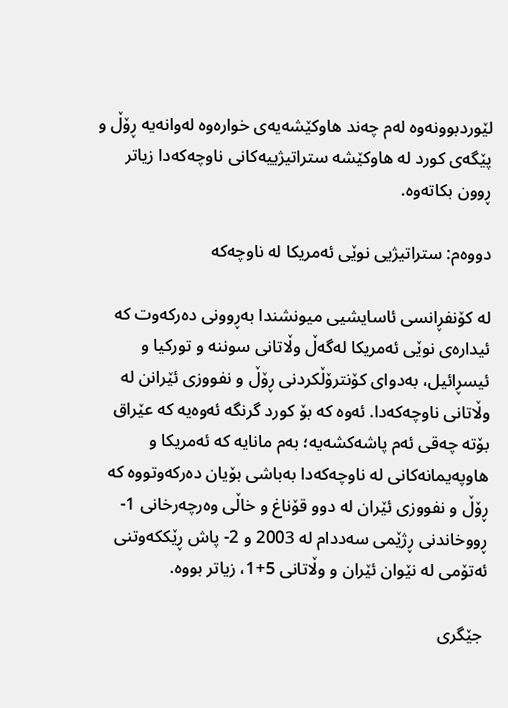لێوردبوونه‌وه‌ له‌م چه‌ند هاوكێشه‌یه‌ی خواره‌وه ‌له‌وانه‌یه‌ ڕۆڵ و پێگه‌ی كورد له‌ هاوكێشه‌ ستراتیژییه‌كانی ناوچه‌كه‌دا زیاتر ڕوون بكاته‌وه‌.

دووه‌م: ستراتیژیی نوێی ئه‌مریكا له‌ ناوچه‌كه‌

له‌ كۆنفڕانسی ئاسایشیی میونشندا به‌ڕوونی ده‌ركه‌وت كه‌ ئیداره‌ی نوێی ئه‌مریكا له‌گه‌ڵ وڵاتانی سوننه‌ و توركیا و ئیسڕائیل، به‌دوای كۆنترۆڵكردنی ڕۆڵ و نفووزی ئێرانن له‌ وڵاتانی ناوچه‌كه‌دا. ئه‌وه‌ كه‌ بۆ كورد گرنگه‌ ئه‌وه‌یه‌ كه‌ عێراق بۆته‌ چه‌قی ئه‌م پاشه‌كشه‌یه‌؛ به‌م مانایه‌ كه‌ ئه‌مریكا و هاوپه‌یمانه‌كانی له‌ ناوچه‌كه‌دا به‌باشی بۆیان ده‌ركه‌وتووه‌ كه‌ ڕۆڵ و نفووزی ئێران له‌ دوو قۆناغ و خاڵی وه‌رچه‌رخانی 1- ڕووخاندنی ڕژێمی سه‌ددام له‌ 2003 و 2- پاش ڕێككه‌وتنی ئه‌تۆمی له‌ نێوان ئێران و وڵاتانی 5+1، زیاتر بووه‌.

 جێگری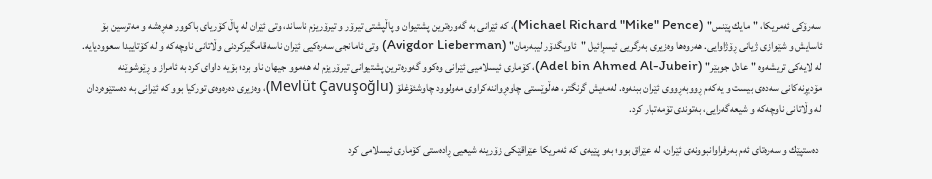سه‌رۆكی ئه‌مریكا، "مایك پێنس" (Michael Richard "Mike" Pence)، كه‌ ئێرانی به‌ گه‌وره‌ترین پشتیوان و پاڵپشتی تیرۆر و تیرۆریزم ناساند، وتی ئێران له ‌پاڵ كۆریای باكوور هه‌ڕه‌شه‌ و مه‌ترسین بۆ ئاسایش و شێوازی ژیانی ڕۆژاوایی. هه‌روه‌ها وه‌زیری به‌رگریی ئیسڕائیل "ئاویگدۆر لیبه‌رمان" (Avigdor Lieberman) وتی ئامانجی سه‌ره‌كیی ئێران ناسه‌قامگیركردنی وڵاتانی ناوچه‌كه‌ و له‌ كۆتاییدا سعوودیایه‌. له ‌لایه‌كی تریشه‌وه‌ "عادل جوبێر" (Adel bin Ahmed Al-Jubeir)، كۆماری ئیسلامیی ئێرانی وه‌كوو گه‌وره‌ترین پشتیوانی تیرۆریزم له‌ هه‌موو جیهان ناو برد؛ بۆیه‌ داوای كرد به‌ ئامراز و ڕێوشوێنه‌ مۆدیڕنه‌كانی‌ سه‌ده‌ی بیست و یه‌كه‌م ڕووبه‌ڕووی ئێران ببنه‌وه‌. له‌مه‌یش گرنگتر، هه‌ڵوێستی چاوه‌ڕواننه‌كراوی مه‌ولوود چاوشئۆغلۆ (Mevlüt Çavuşoğlu)، وه‌زیری ده‌ره‌وه‌ی توركیا بوو كه‌ ئێرانی به‌ ده‌ستێوه‌ردان له‌ وڵاتانی ناوچه‌كه‌ و شیعه‌گه‌رایی، به‌توندی تۆمه‌تبار كرد.

 ده‌ستپێك و سه‌ره‌تای ئه‌م به‌رفراوانبوونه‌ی ئێران، له‌ عێراق بوو؛ به‌و پێیه‌ی كه‌ ئه‌مریكا عێراقێكی زۆرینه‌ شیعیی ڕاده‌ستی كۆماری ئیسلامی كرد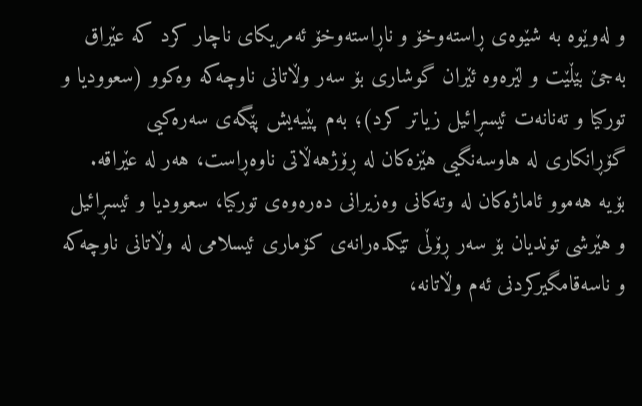و له‌وێوه‌ به‌ شێوه‌ی ڕاسته‌وخۆ و ناڕاسته‌وخۆ ئه‌مریكای ناچار كرد كه‌ عێراق به‌جێ بێڵێت و لێره‌وه‌ ئێران گوشاری بۆ سه‌ر وڵاتانی ناوچه‌كه‌ وه‌كوو (سعوودیا و توركیا و ته‌نانه‌ت ئیسڕائیل زیاتر كرد)؛ به‌م پێیه‌یش پێگه‌ی سه‌ره‌كیی گۆڕانكاری له‌ هاوسه‌نگیی هێزه‌كان له‌ ڕۆژهه‌ڵاتی ناوه‌ڕاست، هه‌ر له‌ عێراقه‌. بۆیه‌ هه‌موو ئاماژه‌كان له‌ و‌ته‌كانی وه‌زیرانی ده‌ره‌وه‌ی توركیا، سعوودیا و ئیسڕائیل و هێرشی توندیان بۆ سه‌ر ڕۆڵی تێكده‌رانه‌ی كۆماری ئیسلامی له‌ وڵاتانی ناوچه‌كه‌ و ناسه‌قامگیركردنی ئه‌م وڵاتانه‌،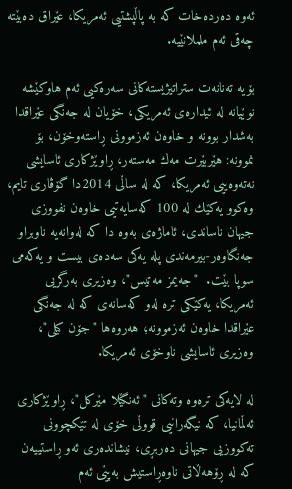ئه‌وه‌ ده‌رده‌خات كه‌ به‌ پاڵپشتیی ئه‌مریكا، عێراق ده‌بێته‌ چه‌قی ئه‌م ململانێیه‌.

بۆیه‌ ته‌نانه‌ت ستراتیژیسته‌كانی سه‌ره‌كیی ئه‌م هاوكێشه‌ نوێیانه‌ له‌ ئیداره‌ی ئه‌مریكی، خۆیان له‌ جه‌نگی عێراقدا به‌شدار بوونه ‌و خاوه‌ن ئه‌زموونی ڕاسته‌وخۆن، بۆ نموونه‌: هێربێرت مه‌ك مه‌سته‌ر، ڕاوێژكاری ئاسایشی نه‌ته‌وه‌ییی ئه‌مریكا، كه‌ له‌ ساڵی 2014دا گۆڤاری تایم، وه‌كوو یه‌كێك له‌ 100 كه‌سایه‌تیی خاوه‌ن نفووزی جیهان ناساندی، ئاماژه‌ی به‌وه ‌دا كه‌ له‌وانه‌یه‌ ناوبراو جه‌نگاوه‌ر-بیرمه‌ندی پله‌ یه‌كی‌ سه‌ده‌ی بیست و یه‌كه‌می سوپا بێت.  "جه‌یمز مه‌تیس"، وه‌زیری به‌رگریی ئه‌مریكا، یه‌كێكی تره‌ له‌و كه‌سانه‌ی كه‌ له‌ جه‌نگی عێراقدا خاوه‌ن ئه‌زموونه‌؛ هه‌روه‌ها "جۆن كیلی"، وه‌زیری ئاسایشی ناوخۆی ئه‌مریكا.

له ‌لایه‌كی تره‌وه‌ وته‌كانی "ئه‌نگێلا مێركل"، ڕاوێژكاری ئه‌ڵمانیا، كه‌ نیگه‌رانیی قووڵی خۆی له‌ تێكچوونی ته‌كووزیی جیهانی ده‌ربڕی، نیشانده‌ری ئه‌و ڕاستییه‌ن كه‌ له‌ ڕۆهه‌ڵاتی ناوه‌ڕاستیش بەپێی ئه‌م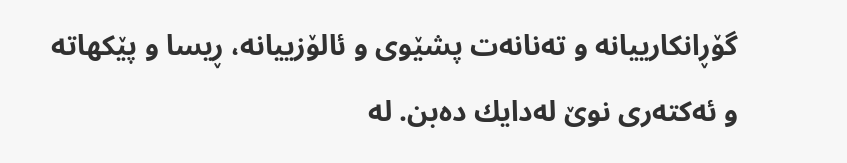گۆڕانكارییانه‌ و ته‌نانه‌ت پشێوی و ئالۆزییانه،‌ ڕیسا و پێكهاته‌ و ئه‌كته‌ری نوێ له‌دایك ده‌بن. له‌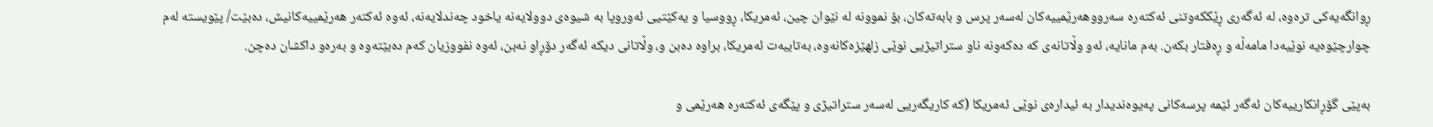ڕوانگه‌یه‌كی تره‌وه‌، له‌ ئه‌گه‌ری ڕێككه‌وتنی ئه‌كته‌ره‌ سه‌رووهه‌رێمییه‌كان له‌سه‌ر پرس و بابه‌ته‌كان، بۆ نموونه‌ له‌ نێوان چین، ئه‌مریكا، ڕووسیا و یه‌كێتیی ئه‌وروپا به‌ شیوه‌ی دوولایه‌نه‌ یاخود چه‌ندلایه‌نه‌، ئه‌وه‌ ئه‌كته‌ر هه‌رێمییه‌كانیش، ده‌بێت/ پێویسته‌ له‌م چوارچێوه‌یه‌ نوێیه‌دا مامه‌ڵه‌ و ڕه‌فتار بكه‌ن. به‌م مانایه‌، ئه‌و وڵاتانه‌ی كه‌ ده‌كه‌ونه‌ ناو ستراتیژیی نوێی زلهێزه‌كانه‌وه،‌ به‌تایبه‌ت ئه‌مریكا، براوه‌ ده‌بن و، وڵاتانی دیكه‌ ئه‌گه‌ر دۆڕاو نه‌بن، ئه‌وه‌ نفووزیان كه‌م ده‌بێته‌وه‌ و به‌ره‌و داكشان ده‌چن.

به‌پێی گۆڕانكارییه‌كان ئه‌گه‌ر ئێمه‌ پرسه‌كانی په‌یوه‌ندیدار به‌ ئیداره‌ی نوێی ئه‌مریكا (كه‌ كاریگه‌ریی له‌سه‌ر ستراتیژی و پێگه‌ی ئه‌كته‌ره‌ هه‌رێمی و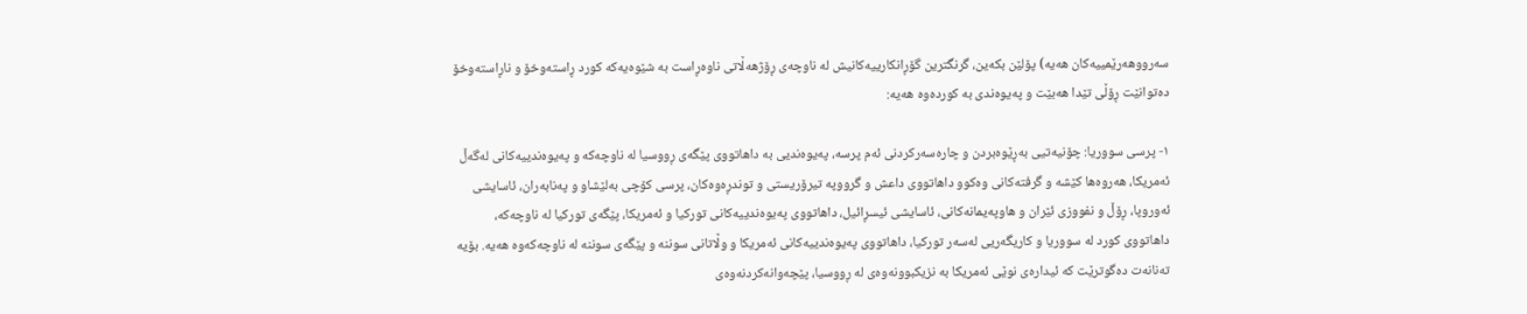سه‌رووهه‌رێمییه‌كان هه‌یه‌) پۆلێن بكه‌ین، گرنگترین گۆڕانكارییه‌كانیش له‌ ناوچه‌ی ڕۆژهه‌ڵاتی ناوه‌ڕاست به‌ شێوه‌یه‌كه‌ كورد ڕاسته‌وخۆ و ناڕاسته‌وخۆ ده‌توانێت ڕۆڵی تێدا هه‌بێت و په‌یوه‌ندی به‌ كورده‌وه‌ هه‌یه‌:

١- پرسی سووریا: چۆنیه‌تیی به‌ڕێوه‌بردن و چاره‌سه‌ركردنی ئه‌م پرسه،‌ په‌یوه‌ندیی به‌ داهاتووی پێگه‌ی ڕووسیا له‌ ناوچه‌كه‌ و په‌یوه‌ندییه‌كانی له‌گه‌ڵ ئه‌مریكا، هه‌روه‌ها كێشه‌ و گرفته‌كانی وه‌كوو داهاتووی داعش و گرووپه‌ تیرۆریستی و توندڕه‌وه‌كان، پرسی كۆچی به‌لێشاو و په‌نابه‌ران، ئاسایشی ئه‌وروپا، ڕۆڵ و نفووزی ئێران و هاوپه‌یمانه‌كانی، ئاسایشی ئیسڕائیل، داهاتووی په‌یوه‌ندییه‌كانی توركیا و ئه‌مریكا، پێگەی‌ توركیا له‌ ناوچه‌كه‌، داهاتووی كورد له‌ سووریا و كاریگه‌ریی له‌سه‌ر تو‌ركیا، داهاتووی په‌یوه‌ندییه‌كانی ئه‌مریكا و وڵاتانی سوننه‌ و پێگەی‌ سوننه‌ له‌ ناوچه‌كه‌وه‌‌ هه‌یه‌. بۆیه‌ ته‌نانه‌ت ده‌‌گوترێت كه‌ ئیداره‌ی نوێی ئه‌مریكا به‌ نزیكبوونه‌وه‌ی له‌ ڕووسیا، ‌پێچه‌وانه‌كردنه‌وه‌ی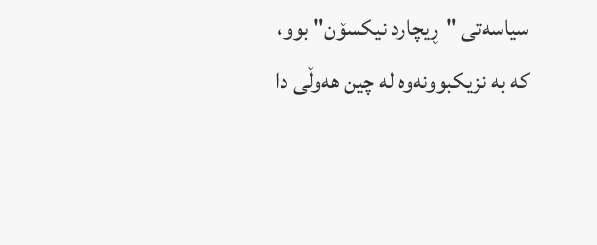سیاسه‌تی "ڕیچارد نیكسۆن" بوو، كه‌ به‌ نزیكبوونه‌وه‌ له‌ چین هه‌وڵی دا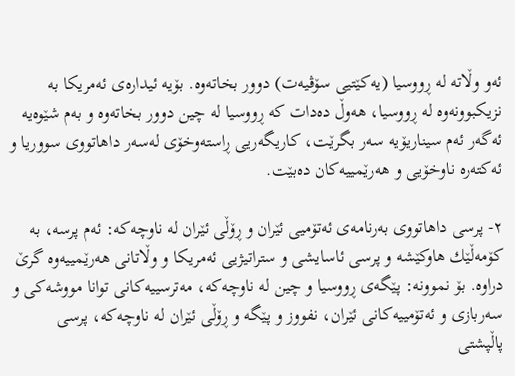ئه‌و وڵاته‌ له‌ ڕووسیا (یه‌كێتیی سۆڤیه‌ت) دوور بخاته‌وه‌. بۆیه‌ ئیداره‌ی ئه‌مریكا به‌ نزیكبوونه‌وه‌ له‌ ڕووسیا، هه‌وڵ ده‌دات كه‌ ڕووسیا له‌ چین دوور بخاته‌وه‌ و به‌م شێوه‌یه‌ ئه‌گه‌ر ئه‌م سیناریۆیە سه‌ر بگرێت، كاریگه‌ریی ڕاسته‌وخۆی له‌سه‌ر داهاتووی سووریا و ئه‌كته‌ره‌ ناوخۆیی و هه‌رێمییه‌كان ده‌بێت.

٢- پرسی داهاتووی به‌رنامه‌ی ئه‌تۆمیی ئێران و ڕۆڵی ئێران له‌ ناوچه‌كه‌: ئه‌م پرسه،‌ به‌ كۆمه‌ڵێك هاوكێشه‌ و پرسی ئاسایشی و ستراتیژیی ئه‌مریكا و وڵاتانی هه‌رێمییه‌وه‌ گرێ دراوه‌. بۆ نموونه‌: پێگه‌ی ڕووسیا و چین له‌ ناوچه‌كه‌، مه‌ترسییه‌كانی توانا مووشه‌كی و سه‌ربازی و ئه‌تۆمییه‌كانی ئێران، نفووز و پێگه‌ و ڕۆڵی ئێران له‌ ناوچه‌كه‌، پرسی پاڵپشتی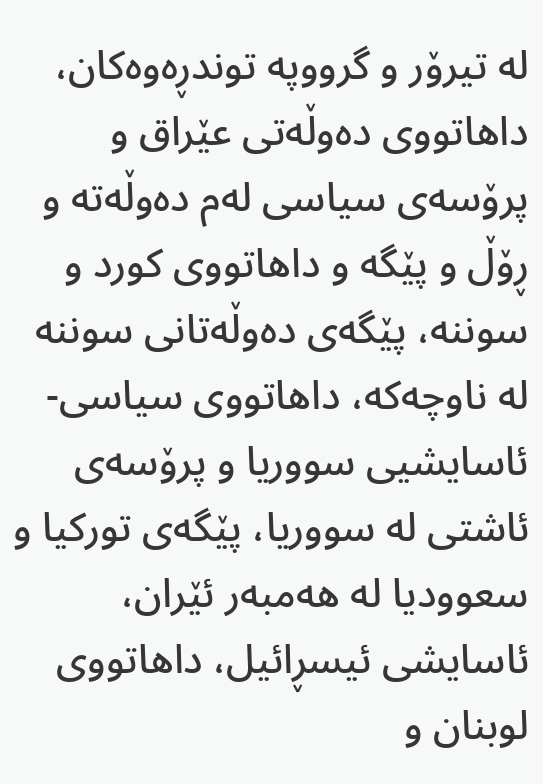له‌ تیرۆر و گرووپه‌ توندڕه‌وه‌كان، داهاتووی ده‌وڵه‌تی عێراق و پرۆسه‌ی سیاسی له‌م ده‌وڵه‌ته‌ و ڕۆڵ و پێگه‌ و داهاتووی كورد و سوننه‌، پێگه‌ی ده‌وڵه‌تانی سوننه‌ له‌ ناوچه‌كه‌، داهاتووی سیاسی-ئاسایشیی سووریا و پرۆسه‌ی ئاشتی له‌ سووریا، پێگه‌ی توركیا و سعوودیا له ‌هه‌مبه‌ر ئێران، ئاسایشی ئیسڕائیل، داهاتووی لوبنان و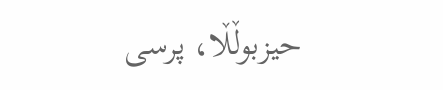حیزبوڵڵا، پرسی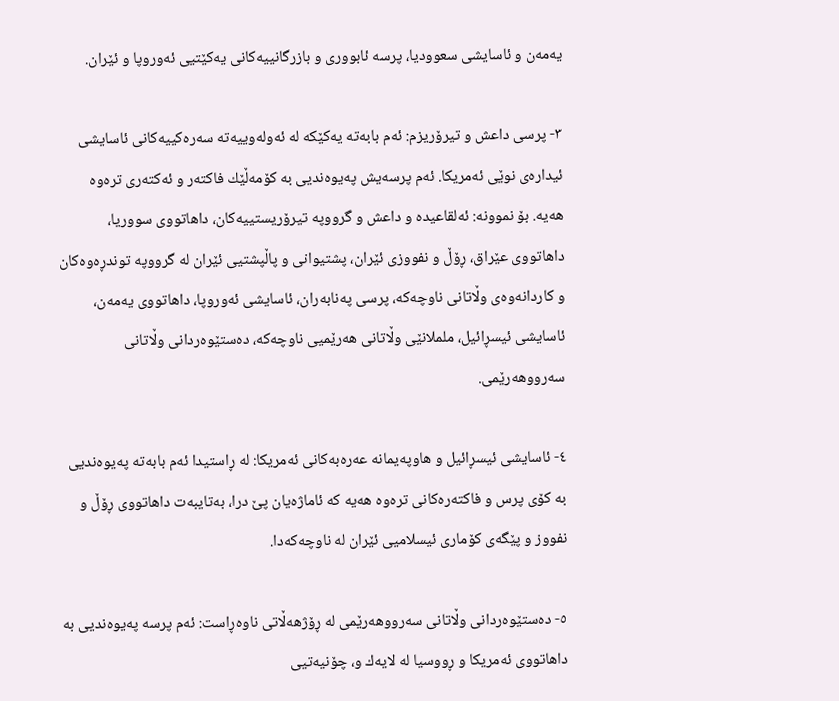یه‌مه‌ن و ئاسایشی سعوودیا، پرسه‌ ئابووری و بازرگانییه‌كانی یه‌كێتیی ئه‌وروپا و ئێران.

٣- پرسی داعش و تیرۆریزم: ئه‌م بابه‌ته‌ یه‌كێكه‌ له‌ ئه‌وله‌وییه‌ته‌ سه‌ره‌كییه‌كانی ئاسایشی ئیداره‌ی نوێی ئه‌مریكا. ئه‌م پرسەیش په‌یوه‌ندیی به‌ كۆمه‌ڵێك فاكته‌ر و ئه‌كته‌ری تره‌وه‌ هه‌یه‌. بۆ نموونه‌: ئەلقاعیده‌ و داعش و گرووپه‌ تیرۆریستییه‌كان، داهاتووی سووریا، داهاتووی عێراق، ڕۆڵ و نفووزی ئێران، پشتیوانی و پاڵپشتیی ئێران له‌ گرووپه‌ توندڕه‌وه‌كان و كاردانه‌وه‌ی وڵاتانی ناوچه‌كه‌، پرسی په‌نابه‌ران، ئاسایشی ئه‌وروپا، داهاتووی یه‌مه‌ن، ئاسایشی ئیسڕائیل، ململانێی وڵاتانی هه‌رێمیی ناوچه‌كه‌، ده‌ستێوه‌ردانی وڵاتانی سه‌رووهه‌رێمی.

٤- ئاسایشی ئیسڕائیل و هاوپه‌یمانه‌ عه‌ره‌به‌كانی ئه‌مریكا: له ‌ڕاستیدا ئه‌م بابه‌ته‌ په‌یوه‌ندیی به‌ كۆی پرس و فاكته‌ره‌كانی تره‌وه‌ هه‌یه‌ كه‌ ئاماژه‌یان پێ درا، به‌تایبه‌ت داهاتووی ڕۆڵ و نفووز و پێگه‌ی كۆماری ئیسلامیی ئێران له‌ ناوچه‌كه‌دا.

٥- ده‌ستێوه‌ردانی وڵاتانی سه‌رووهه‌رێمی له‌ ڕۆژهه‌ڵاتی ناوه‌ڕاست: ئه‌م پرسه‌ په‌یوه‌ندیی به‌ داهاتووی ئه‌مریكا و ڕووسیا له ‌لایه‌ك و، چۆنیه‌تیی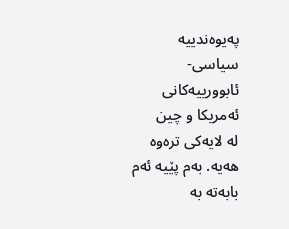په‌یوه‌ندییه‌ سیاسی-ئابوورییه‌كانی ئه‌مریكا و چین له ‌لایه‌كی تره‌وه‌ هه‌یه‌. به‌م پێیه‌ ئه‌م بابه‌ته‌ به‌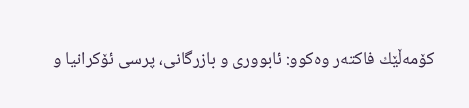كۆمه‌ڵێك فاكته‌ر وه‌كوو: ئابووری و بازرگانی، پرسی ئۆكرانیا و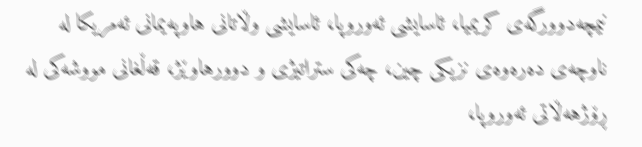نیمچه‌دوورگه‌ی كریمیا، ئاسایشی ئه‌وروپا، ئاسایشی وڵاتانی هاوپه‌یمانی ئه‌مریكا له‌ ناوچه‌ی ده‌ره‌وه‌ی نزیكی چین، چه‌كی ستراتیژی و دوورهاوێژ، قه‌ڵغانی مووشه‌كی له‌ ڕۆژهه‌ڵاتی ئه‌وروپا،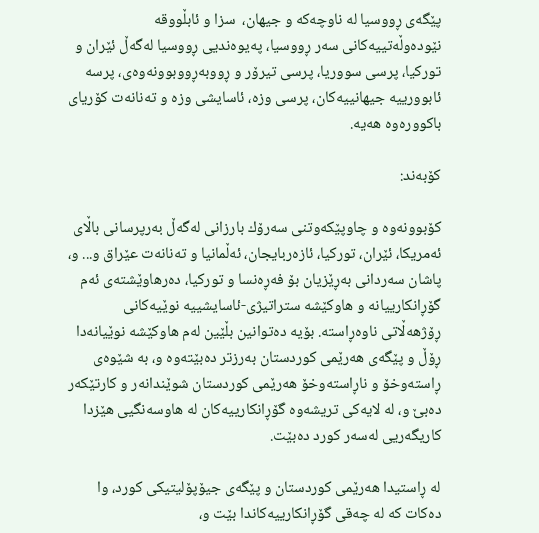پێگه‌ی ڕووسیا له‌ ناوچه‌كه‌ و جیهان،  سزا و ئابڵووقه‌ نێوده‌وڵه‌تییه‌كانی سه‌ر ڕووسیا، په‌یوه‌ندیی ڕووسیا له‌گه‌ڵ ئێران و توركیا، پرسی سووریا، پرسی تیرۆر و ڕووبه‌ڕووبوونه‌وه‌ی، پرسه‌ ئابوورییه‌ جیهانییه‌كان، پرسی وزه‌، ئاسایشی وزه‌ و ته‌نانه‌ت كۆریای باكووره‌وه‌ هه‌یه‌.

كۆبه‌ند:

كۆبوونه‌وه‌ و چاوپێكه‌وتنی سه‌رۆك بارزانی له‌گه‌ڵ به‌رپرسانی باڵای ئه‌مریكا، ئێران، توركیا، ئازه‌ربایجان، ئه‌ڵمانیا و ته‌نانه‌ت عێراق و... و، پاشان سه‌ردانی به‌ڕێزیان بۆ فه‌ڕه‌نسا و توركیا، ده‌رهاوێشته‌ی ئه‌م گۆڕانكارییانه‌ و هاوكێشه‌ ستراتیژی-ئاسایشییه‌ نوێیه‌كانی ڕۆژهه‌ڵاتی ناوه‌ڕاسته‌. بۆیه‌ ده‌توانین بڵێین له‌م هاوكێشه‌ نوێیانه‌دا ڕۆڵ و پێگه‌ی هه‌رێمی كوردستان به‌رزتر ده‌بێته‌وه‌ و، به‌ شێوه‌ی ڕاسته‌وخۆ و ناڕاسته‌وخۆ هه‌رێمی كوردستان شوێندانه‌ر و كارتێكه‌ر ده‌بێ و، له ‌لایه‌كی تریشه‌وه‌ گۆڕانكارییه‌كان له‌ هاوسه‌نگیی هێزدا كاریگه‌ریی له‌سه‌ر كورد ده‌بێت.

له‌ ڕاستیدا هه‌رێمی كوردستان و پێگه‌ی جیۆپۆلیتیكی كورد، وا ده‌كات كه‌ له‌ چه‌قی گۆڕانكارییه‌كاندا بێت و،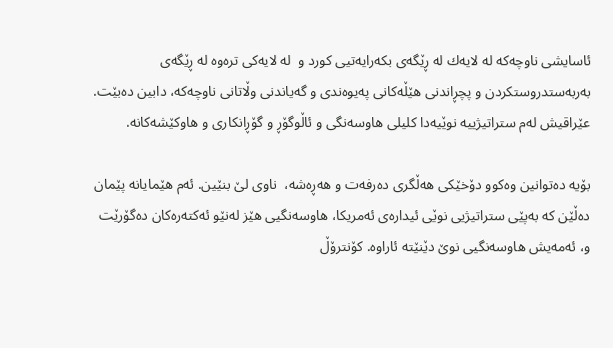ئاسایشی ناوچه‌كه‌ له ‌لایه‌ك له ڕێگه‌ی بكه‌رایه‌تیی كورد و  له ‌لایه‌كی تره‌وه‌ له ڕێگه‌ی به‌ربه‌ستدروستكردن و پچڕاندنی هێڵه‌كانی په‌یوه‌ندی و گه‌یاندنی وڵاتانی ناوچه‌كه‌، دابین ده‌بێت. عێراقیش له‌م ستراتیژییه‌ نوێیه‌دا كلیلی هاوسه‌نگی و ئاڵوگۆڕ و گۆڕانكاری و هاوكێشه‌كانه‌.

بۆیه‌ ده‌توانین وه‌كوو دۆخێكی هه‌ڵگری ده‌رفه‌ت و هه‌ڕه‌شه،‌  ناوی لێ بنێین. ئه‌م هێمایانه‌ پێمان ده‌ڵێن كه‌ به‌پێی ستراتیژیی نوێی ئیداره‌ی ئه‌مریكا، هاوسه‌نگیی هێز له‌نێو ئه‌كته‌ره‌كان ده‌گۆرێت و، ئه‌مه‌یش هاوسه‌نگیی نوێ دێنێته‌ ئاراوه‌. كۆنترۆڵ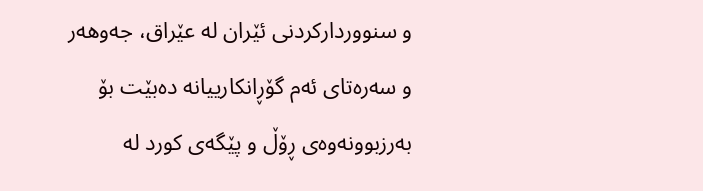و سنوورداركردنی ئێران له‌ عێراق، جه‌وهه‌ر و سه‌ره‌تای ئه‌م گۆڕانكارییانه‌ ده‌بێت بۆ به‌رزبوونه‌وه‌ی ڕۆڵ و پێگه‌ی كورد له‌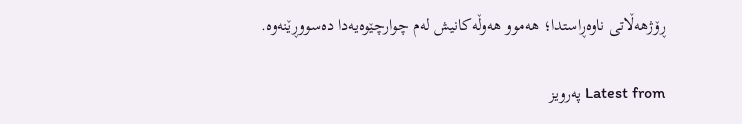ڕۆژهه‌ڵاتی ناوه‌ڕاستدا؛ هه‌موو هه‌وڵه‌كانیش له‌م چوارچێوه‌یه‌دا ده‌سووڕێنه‌وه‌.

Latest from پەرویز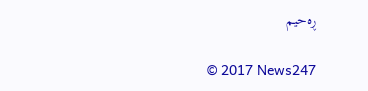ڕەحیم

© 2017 News247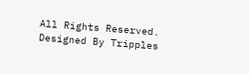All Rights Reserved. Designed By Tripples